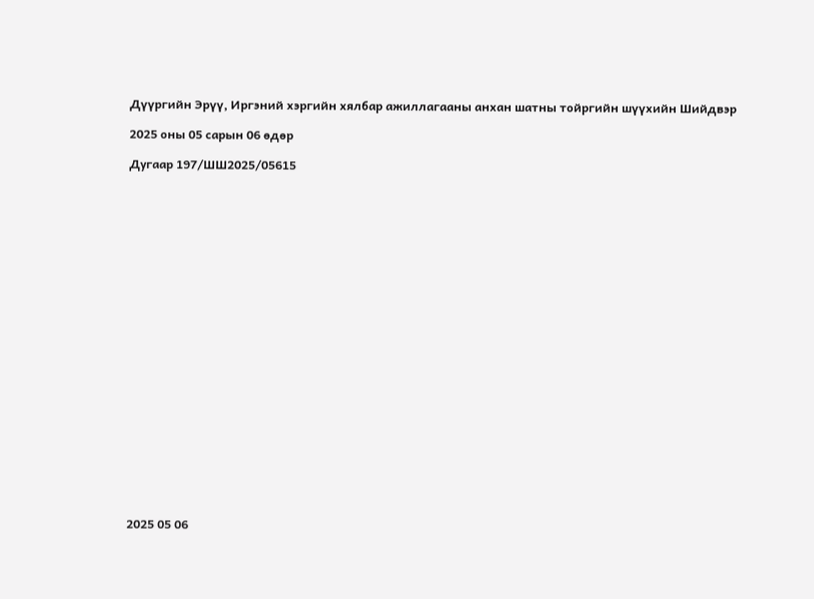Дүүргийн Эрүү, Иргэний хэргийн хялбар ажиллагааны анхан шатны тойргийн шүүхийн Шийдвэр

2025 оны 05 сарын 06 өдөр

Дугаар 197/ШШ2025/05615























2025 05 06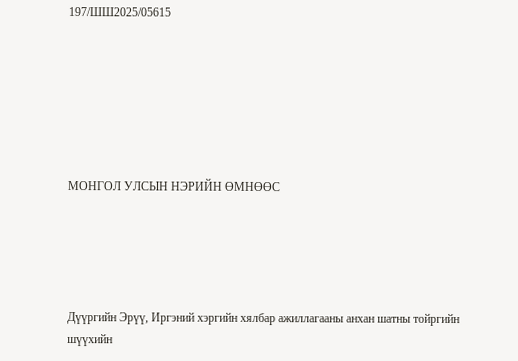197/ШШ2025/05615







МОНГОЛ УЛСЫН НЭРИЙН ӨМНӨӨС





Дүүргийн Эрүү, Иргэний хэргийн хялбар ажиллагааны анхан шатны тойргийн шүүхийн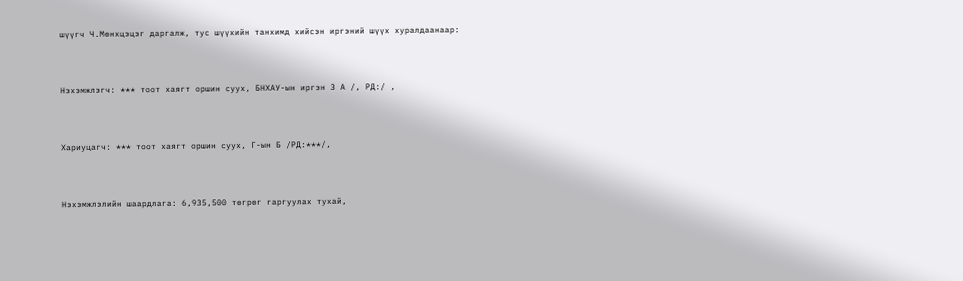шүүгч Ч.Мөнхцэцэг даргалж, тус шүүхийн танхимд хийсэн иргэний шүүх хуралдаанаар:



Нэхэмжлэгч: *** тоот хаягт оршин суух, БНХАУ-ын иргэн З А /, РД:/ ,



Хариуцагч: *** тоот хаягт оршин суух, Г-ын Б /РД:***/,



Нэхэмжлэлийн шаардлага: 6,935,500 төгрөг гаргуулах тухай,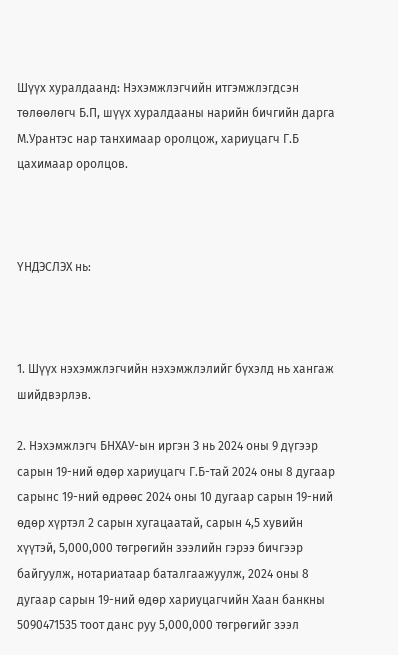Шүүх хуралдаанд: Нэхэмжлэгчийн итгэмжлэгдсэн төлөөлөгч Б.П, шүүх хуралдааны нарийн бичгийн дарга М.Урантэс нар танхимаар оролцож, хариуцагч Г.Б цахимаар оролцов.



ҮНДЭСЛЭХ нь:



1. Шүүх нэхэмжлэгчийн нэхэмжлэлийг бүхэлд нь хангаж шийдвэрлэв.

2. Нэхэмжлэгч БНХАУ-ын иргэн З нь 2024 оны 9 дүгээр сарын 19-ний өдөр хариуцагч Г.Б-тай 2024 оны 8 дугаар сарынс 19-ний өдрөөс 2024 оны 10 дугаар сарын 19-ний өдөр хүртэл 2 сарын хугацаатай, сарын 4,5 хувийн хүүтэй, 5,000,000 төгрөгийн зээлийн гэрээ бичгээр байгуулж, нотариатаар баталгаажуулж, 2024 оны 8 дугаар сарын 19-ний өдөр хариуцагчийн Хаан банкны 5090471535 тоот данс руу 5,000,000 төгрөгийг зээл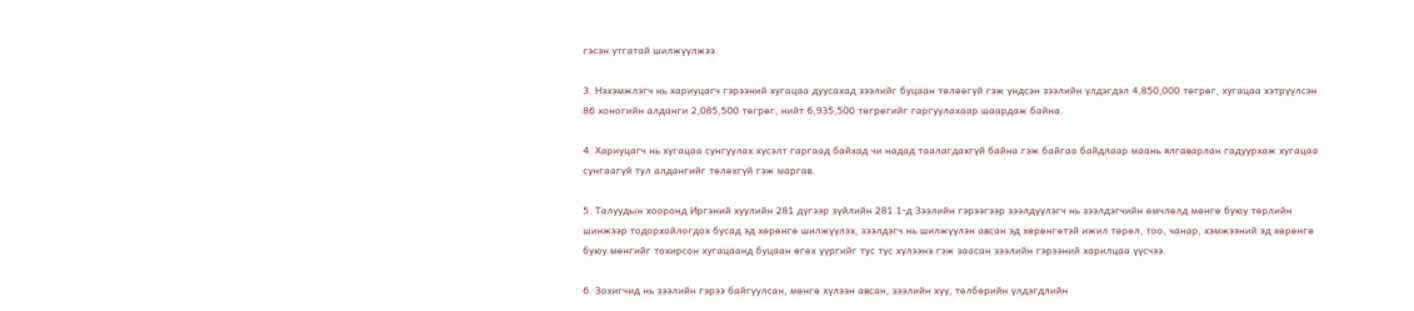гэсэн утгатай шилжүүлжээ.

3. Нэхэмжлэгч нь хариуцагч гэрээний хугацаа дуусахад зээлийг буцаан төлөөгүй гэж үндсэн зээлийн үлдэгдэл 4,850,000 төгрөг, хугацаа хэтрүүлсэн 86 хоногийн алданги 2,085,500 төгрөг, нийт 6,935,500 төгрөгийг гаргуулахаар шаардаж байна.

4. Хариуцагч нь хугацаа сунгуулах хүсэлт гаргаад байхад чи надад таалагдахгүй байна гэж байгаа байдлаар маань ялгаварлан гадуурхаж хугацаа сунгаагүй тул алдангийг төлөхгүй гэж маргав.

5. Талуудын хооронд Иргэний хуулийн 281 дүгээр зүйлийн 281.1-д Зээлийн гэрээгээр зээлдүүлэгч нь зээлдэгчийн өмчлөлд мөнгө буюу төрлийн шинжээр тодорхойлогдох бусад эд хөрөнгө шилжүүлэх, зээлдэгч нь шилжүүлэн авсан эд хөрөнгөтэй ижил төрөл, тоо, чанар, хэмжээний эд хөрөнгө буюу мөнгийг тохирсон хугацаанд буцаан өгөх үүргийг тус тус хүлээнэ гэж заасан зээлийн гэрээний харилцаа үүсчээ.

6. Зохигчид нь зээлийн гэрээ байгуулсан, мөнгө хүлээн авсан, зээлийн хүү, төлбөрийн үлдэгдлийн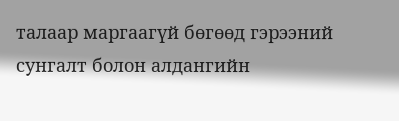талаар маргаагүй бөгөөд гэрээний сунгалт болон алдангийн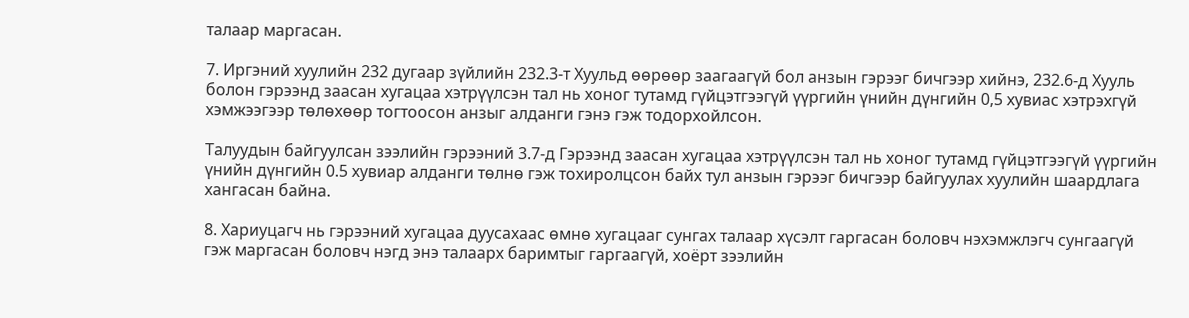талаар маргасан.

7. Иргэний хуулийн 232 дугаар зүйлийн 232.3-т Хуульд өөрөөр заагаагүй бол анзын гэрээг бичгээр хийнэ, 232.6-д Хууль болон гэрээнд заасан хугацаа хэтрүүлсэн тал нь хоног тутамд гүйцэтгээгүй үүргийн үнийн дүнгийн 0,5 хувиас хэтрэхгүй хэмжээгээр төлөхөөр тогтоосон анзыг алданги гэнэ гэж тодорхойлсон.

Талуудын байгуулсан зээлийн гэрээний 3.7-д Гэрээнд заасан хугацаа хэтрүүлсэн тал нь хоног тутамд гүйцэтгээгүй үүргийн үнийн дүнгийн 0.5 хувиар алданги төлнө гэж тохиролцсон байх тул анзын гэрээг бичгээр байгуулах хуулийн шаардлага хангасан байна.

8. Хариуцагч нь гэрээний хугацаа дуусахаас өмнө хугацааг сунгах талаар хүсэлт гаргасан боловч нэхэмжлэгч сунгаагүй гэж маргасан боловч нэгд энэ талаарх баримтыг гаргаагүй, хоёрт зээлийн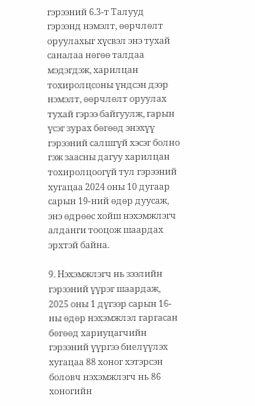гэрээний 6.3-т Талууд гэрээнд нэмэлт, өөрчлөлт оруулахыг хүсвэл энэ тухай саналаа нөгөө талдаа мэдэгдэж, харилцан тохиролцсоны үндсэн дээр нэмэлт, өөрчлөлт оруулах тухай гэрээ байгуулж, гарын үсэг зурах бөгөөд энэхүү гэрээний салшгүй хэсэг болно гэж заасны дагуу харилцан тохиролцоогүй тул гэрээний хугацаа 2024 оны 10 дугаар сарын 19-ний өдөр дуусаж, энэ өдрөөс хойш нэхэмжлэгч алданги тооцож шаардах эрхтэй байна.

9. Нэхэмжлэгч нь зээлийн гэрээний үүрэг шаардаж, 2025 оны 1 дүгээр сарын 16-ны өдөр нэхэмжлэл гаргасан бөгөөд хариуцагчийн гэрээний үүргээ биелүүлэх хугацаа 88 хоног хэтэрсэн боловч нэхэмжлэгч нь 86 хоногийн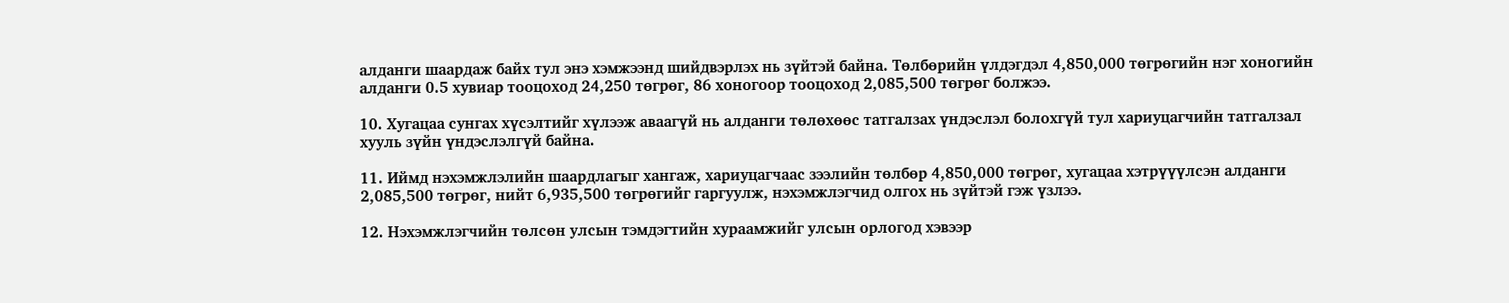алданги шаардаж байх тул энэ хэмжээнд шийдвэрлэх нь зүйтэй байна. Төлбөрийн үлдэгдэл 4,850,000 төгрөгийн нэг хоногийн алданги 0.5 хувиар тооцоход 24,250 төгрөг, 86 хоногоор тооцоход 2,085,500 төгрөг болжээ.

10. Хугацаа сунгах хүсэлтийг хүлээж аваагүй нь алданги төлөхөөс татгалзах үндэслэл болохгүй тул хариуцагчийн татгалзал хууль зүйн үндэслэлгүй байна.

11. Иймд нэхэмжлэлийн шаардлагыг хангаж, хариуцагчаас зээлийн төлбөр 4,850,000 төгрөг, хугацаа хэтрүүүлсэн алданги 2,085,500 төгрөг, нийт 6,935,500 төгрөгийг гаргуулж, нэхэмжлэгчид олгох нь зүйтэй гэж үзлээ.

12. Нэхэмжлэгчийн төлсөн улсын тэмдэгтийн хураамжийг улсын орлогод хэвээр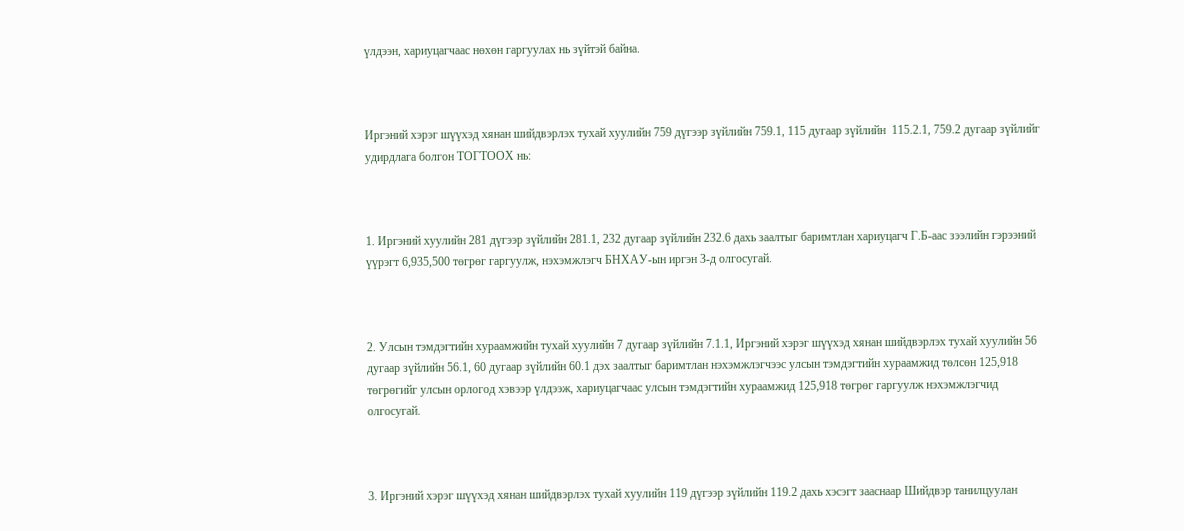үлдээн, хариуцагчаас нөхөн гаргуулах нь зүйтэй байна.



Иргэний хэрэг шүүхэд хянан шийдвэрлэх тухай хуулийн 759 дүгээр зүйлийн 759.1, 115 дугаар зүйлийн  115.2.1, 759.2 дугаар зүйлийг удирдлага болгон ТОГТООХ нь:



1. Иргэний хуулийн 281 дүгээр зүйлийн 281.1, 232 дугаар зүйлийн 232.6 дахь заалтыг баримтлан хариуцагч Г.Б-аас зээлийн гэрээний үүрэгт 6,935,500 төгрөг гаргуулж, нэхэмжлэгч БНХАУ-ын иргэн З-д олгосугай.



2. Улсын тэмдэгтийн хураамжийн тухай хуулийн 7 дугаар зүйлийн 7.1.1, Иргэний хэрэг шүүхэд хянан шийдвэрлэх тухай хуулийн 56 дугаар зүйлийн 56.1, 60 дугаар зүйлийн 60.1 дэх заалтыг баримтлан нэхэмжлэгчээс улсын тэмдэгтийн хураамжид төлсөн 125,918 төгрөгийг улсын орлогод хэвээр үлдээж, хариуцагчаас улсын тэмдэгтийн хураамжид 125,918 төгрөг гаргуулж нэхэмжлэгчид олгосугай.



3. Иргэний хэрэг шүүхэд хянан шийдвэрлэх тухай хуулийн 119 дүгээр зүйлийн 119.2 дахь хэсэгт зааснаар Шийдвэр танилцуулан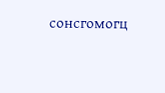сонсгомогц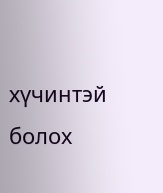хүчинтэй болох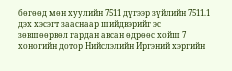бөгөөд мөн хуулийн 7511 дүгээр зүйлийн 7511.1 дэх хэсэгт зааснаар шийдвэрийг эс зөвшөөрвөл гардан авсан өдрөөс хойш 7 хоногийн дотор Нийслэлийн Иргэний хэргийн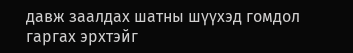давж заалдах шатны шүүхэд гомдол гаргах эрхтэйг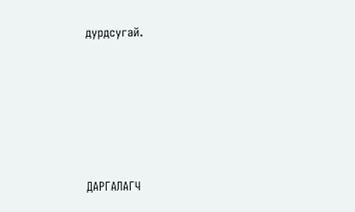дурдсугай.










ДАРГАЛАГЧ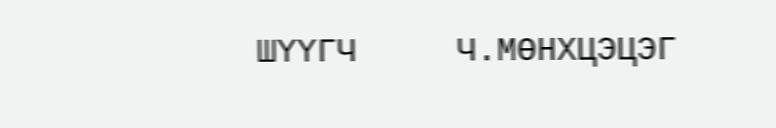ШҮҮГЧ     Ч.МӨНХЦЭЦЭГ